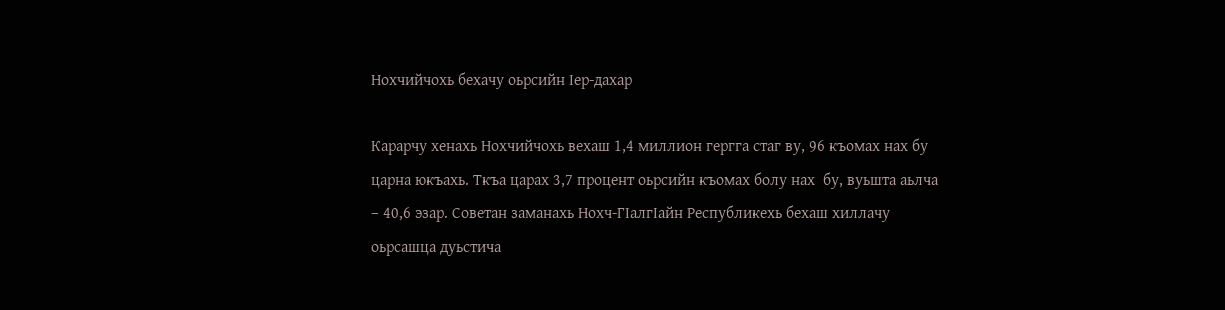Нохчийчохь бехачу оьрсийн Iер-дахар

Карарчу хенахь Нохчийчохь вехаш 1,4 миллион гергга стаг ву, 96 къомах нах бу царна юкъахь. Ткъа царах 3,7 процент оьрсийн къомах болу нах  бу, вуьшта аьлча – 40,6 эзар. Советан заманахь Нохч-ГIалгIайн Республикехь бехаш хиллачу оьрсашца дуьстича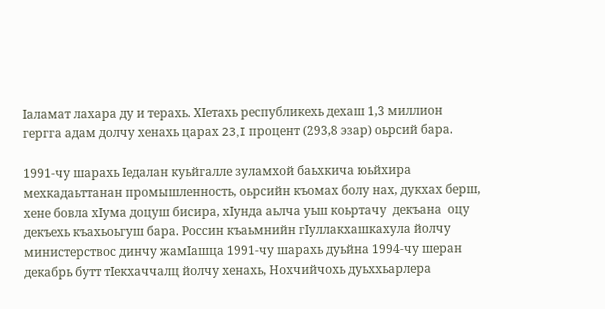Iаламат лахара ду и терахь. ХIетахь республикехь дехаш 1,3 миллион гергга адам долчу хенахь царах 23,I процент (293,8 эзар) оьрсий бара.

1991-чу шарахь Iедалан куьйгалле зуламхой баьхкича юьйхира мехкадаьттанан промышленность, оьрсийн къомах болу нах, дукхах берш, хене бовла хIума доцуш бисира, хIунда аьлча уьш коьртачу  декъана  оцу декъехь къахьоьгуш бара. Россин къаьмнийн гIуллакхашкахула йолчу министерствос динчу жамIашца 1991-чу шарахь дуьйна 1994-чу шеран декабрь бутт тIекхаччалц йолчу хенахь, Нохчийчохь дуьххьарлера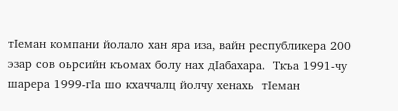тIеман компани йолало хан яра иза, вайн республикера 200 эзар сов оьрсийн къомах болу нах дIабахара.  Ткъа 1991-чу шарера 1999-гIа шо кхаччалц йолчу хенахь  тIеман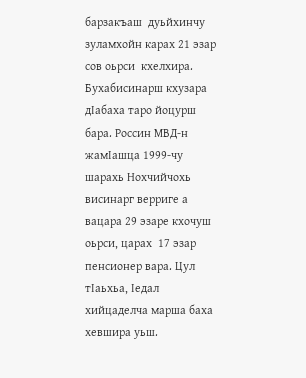барзакъаш  дуьйхинчу зуламхойн карах 21 эзар сов оьрси  кхелхира. Бухабисинарш кхузара дIабаха таро йоцурш бара. Россин МВД-н жамIашца 1999-чу шарахь Нохчийчохь висинарг верриге а вацара 29 эзаре кхочуш  оьрси, царах  17 эзар пенсионер вара. Цул тIаьхьа, Iедал хийцаделча марша баха хевшира уьш.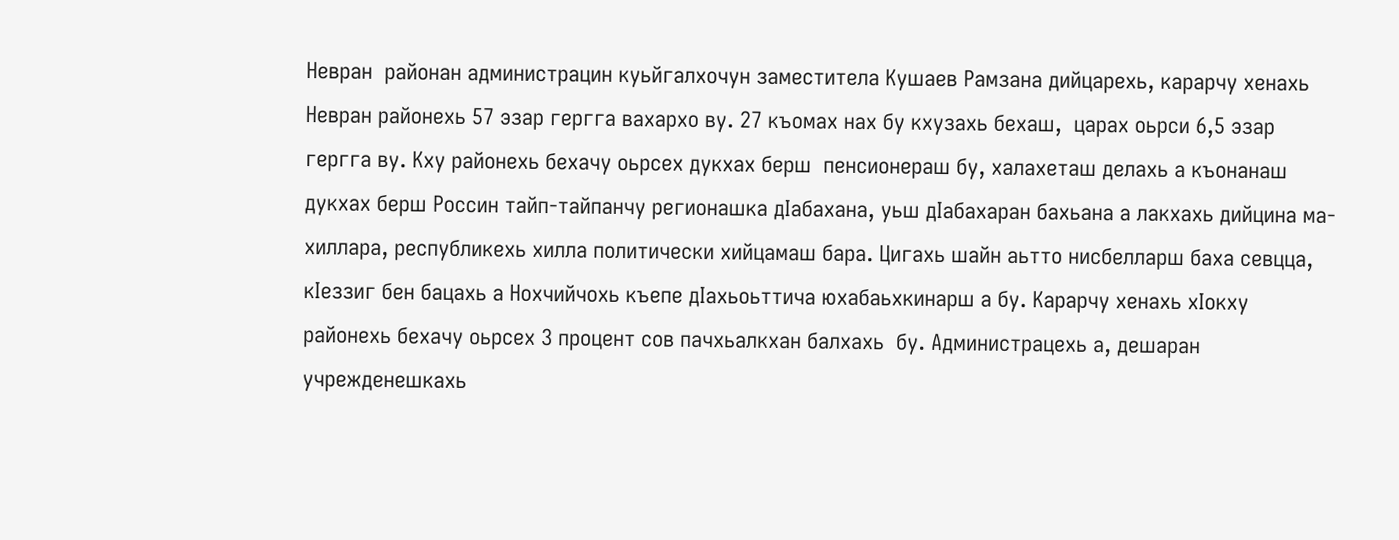Невран  районан администрацин куьйгалхочун заместитела Кушаев Рамзана дийцарехь, карарчу хенахь Невран районехь 57 эзар гергга вахархо ву. 27 къомах нах бу кхузахь бехаш,  царах оьрси 6,5 эзар гергга ву. Кху районехь бехачу оьрсех дукхах берш  пенсионераш бу, халахеташ делахь а къонанаш дукхах берш Россин тайп-тайпанчу регионашка дIабахана, уьш дIабахаран бахьана а лакхахь дийцина ма-хиллара, республикехь хилла политически хийцамаш бара. Цигахь шайн аьтто нисбелларш баха севцца, кIеззиг бен бацахь а Нохчийчохь къепе дIахьоьттича юхабаьхкинарш а бу. Карарчу хенахь хIокху районехь бехачу оьрсех 3 процент сов пачхьалкхан балхахь  бу. Администрацехь а, дешаран учрежденешкахь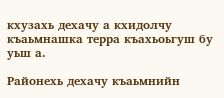кхузахь дехачу а кхидолчу къаьмнашка терра къахьоьгуш бу уьш а.

Районехь дехачу къаьмнийн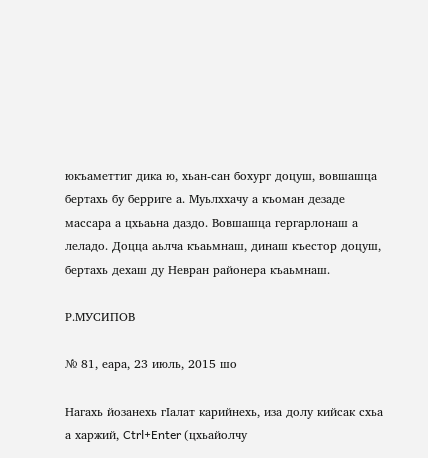юкъаметтиг дика ю, хьан-сан бохург доцуш, вовшашца бертахь бу берриге а. Муьлххачу а къоман дезаде массара а цхьаьна даздо. Вовшашца гергарлонаш а леладо. Доцца аьлча къаьмнаш, динаш къестор доцуш, бертахь дехаш ду Невран районера къаьмнаш.

Р.МУСИПОВ

№ 81, еара, 23 июль, 2015 шо

Нагахь йозанехь гIалат карийнехь, иза долу кийсак схьа а харжий, Ctrl+Enter (цхьайолчу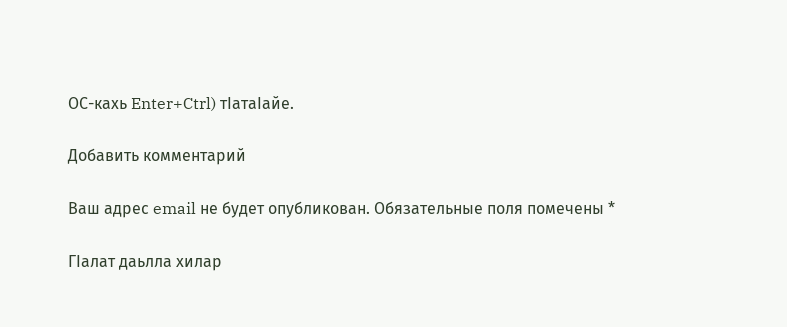ОС-кахь Enter+Ctrl) тIатаIайе.

Добавить комментарий

Ваш адрес email не будет опубликован. Обязательные поля помечены *

ГIалат даьлла хилар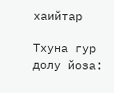хаийтар

Тхуна гур долу йоза: